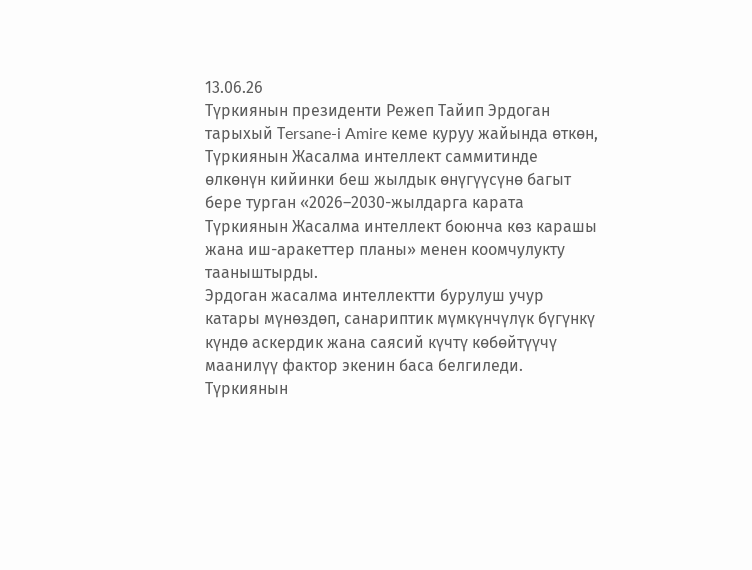13.06.26
Түркиянын президенти Режеп Тайип Эрдоган тарыхый Тersane-i Amire кеме куруу жайында өткөн, Түркиянын Жасалма интеллект саммитинде өлкөнүн кийинки беш жылдык өнүгүүсүнө багыт бере турган «2026–2030-жылдарга карата Түркиянын Жасалма интеллект боюнча көз карашы жана иш-аракеттер планы» менен коомчулукту тааныштырды.
Эрдоган жасалма интеллектти бурулуш учур катары мүнөздөп, санариптик мүмкүнчүлүк бүгүнкү күндө аскердик жана саясий күчтү көбөйтүүчү маанилүү фактор экенин баса белгиледи.
Түркиянын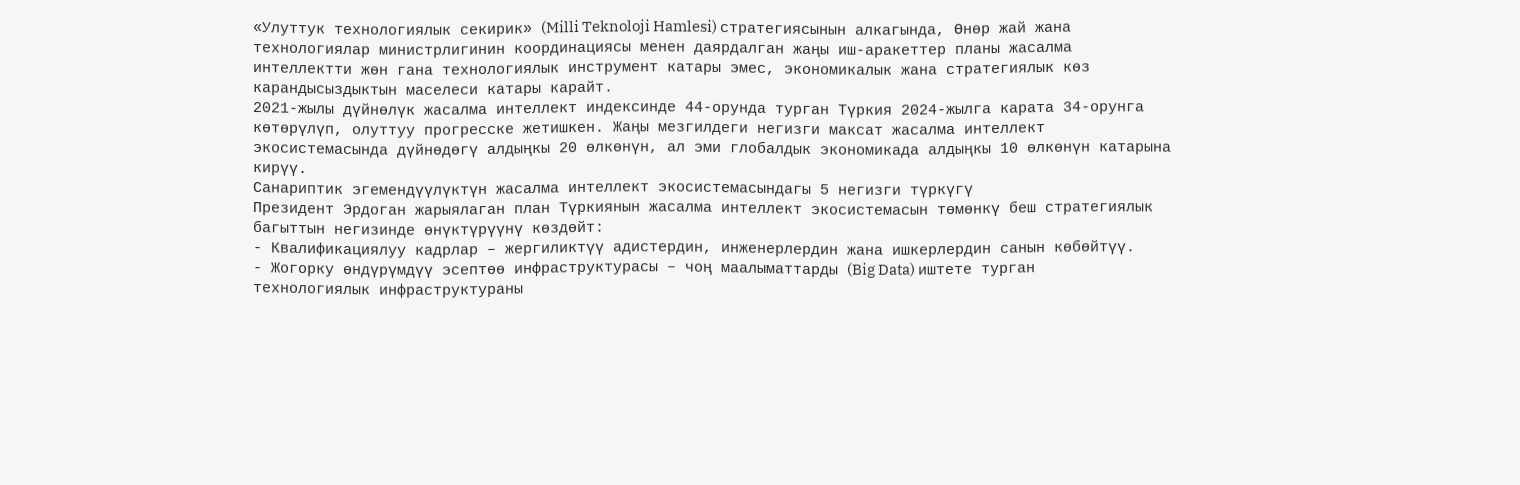«Улуттук технологиялык секирик» (Milli Teknoloji Hamlesi) стратегиясынын алкагында, Өнөр жай жана технологиялар министрлигинин координациясы менен даярдалган жаңы иш-аракеттер планы жасалма интеллектти жөн гана технологиялык инструмент катары эмес, экономикалык жана стратегиялык көз карандысыздыктын маселеси катары карайт.
2021-жылы дүйнөлүк жасалма интеллект индексинде 44-орунда турган Түркия 2024-жылга карата 34-орунга көтөрүлүп, олуттуу прогресске жетишкен. Жаңы мезгилдеги негизги максат жасалма интеллект экосистемасында дүйнөдөгү алдыңкы 20 өлкөнүн, ал эми глобалдык экономикада алдыңкы 10 өлкөнүн катарына кирүү.
Санариптик эгемендүүлүктүн жасалма интеллект экосистемасындагы 5 негизги түркүгү
Президент Эрдоган жарыялаган план Түркиянын жасалма интеллект экосистемасын төмөнкү беш стратегиялык багыттын негизинде өнүктүрүүнү көздөйт:
- Квалификациялуу кадрлар – жергиликтүү адистердин, инженерлердин жана ишкерлердин санын көбөйтүү.
- Жогорку өндүрүмдүү эсептөө инфраструктурасы – чоң маалыматтарды (Big Data) иштете турган технологиялык инфраструктураны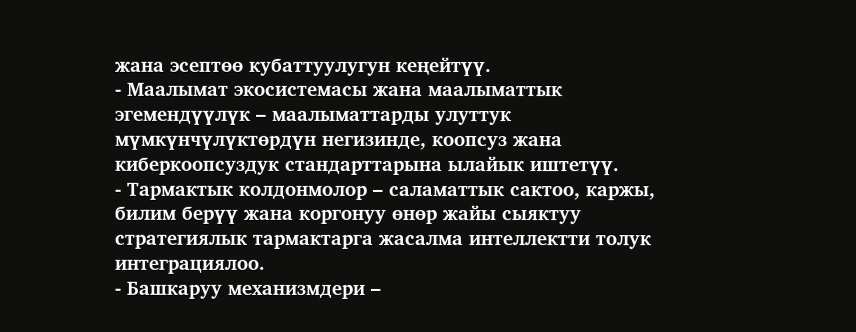жана эсептөө кубаттуулугун кеңейтүү.
- Маалымат экосистемасы жана маалыматтык эгемендүүлүк – маалыматтарды улуттук мүмкүнчүлүктөрдүн негизинде, коопсуз жана киберкоопсуздук стандарттарына ылайык иштетүү.
- Тармактык колдонмолор – саламаттык сактоо, каржы, билим берүү жана коргонуу өнөр жайы сыяктуу стратегиялык тармактарга жасалма интеллектти толук интеграциялоо.
- Башкаруу механизмдери –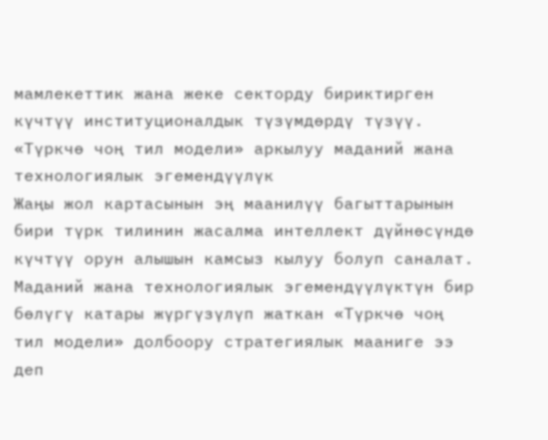мамлекеттик жана жеке секторду бириктирген күчтүү институционалдык түзүмдөрдү түзүү.
«Түркчө чоң тил модели» аркылуу маданий жана технологиялык эгемендүүлүк
Жаңы жол картасынын эң маанилүү багыттарынын бири түрк тилинин жасалма интеллект дүйнөсүндө күчтүү орун алышын камсыз кылуу болуп саналат. Маданий жана технологиялык эгемендүүлүктүн бир бөлүгү катары жүргүзүлүп жаткан «Түркчө чоң тил модели» долбоору стратегиялык мааниге ээ деп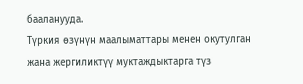бааланууда.
Түркия өзүнүн маалыматтары менен окутулган жана жергиликтүү муктаждыктарга түз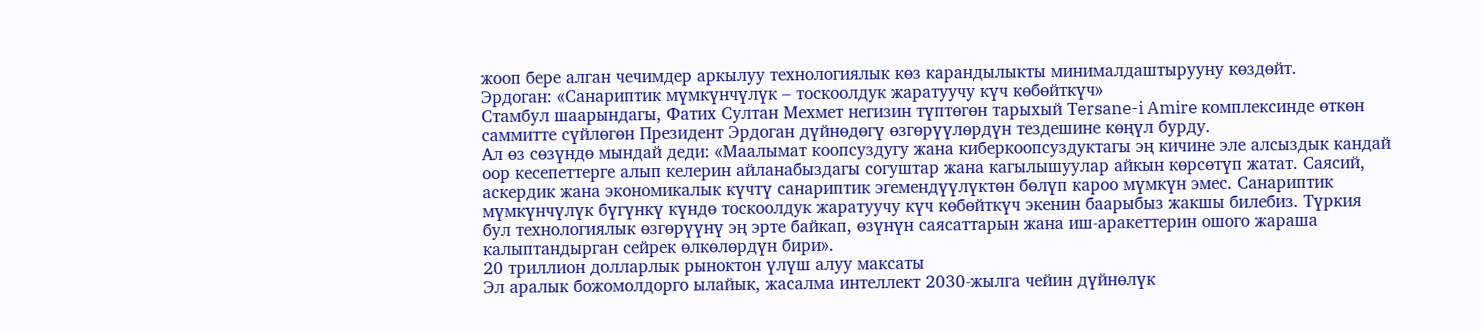жооп бере алган чечимдер аркылуу технологиялык көз карандылыкты минималдаштырууну көздөйт.
Эрдоган: «Санариптик мүмкүнчүлүк – тоскоолдук жаратуучу күч көбөйткүч»
Стамбул шаарындагы, Фатих Султан Мехмет негизин түптөгөн тарыхый Тersane-i Amire комплексинде өткөн саммитте сүйлөгөн Президент Эрдоган дүйнөдөгү өзгөрүүлөрдүн тездешине көңүл бурду.
Ал өз сөзүндө мындай деди: «Маалымат коопсуздугу жана киберкоопсуздуктагы эң кичине эле алсыздык кандай оор кесепеттерге алып келерин айланабыздагы согуштар жана кагылышуулар айкын көрсөтүп жатат. Саясий, аскердик жана экономикалык күчтү санариптик эгемендүүлүктөн бөлүп кароо мүмкүн эмес. Санариптик мүмкүнчүлүк бүгүнкү күндө тоскоолдук жаратуучу күч көбөйткүч экенин баарыбыз жакшы билебиз. Түркия бул технологиялык өзгөрүүнү эң эрте байкап, өзүнүн саясаттарын жана иш-аракеттерин ошого жараша калыптандырган сейрек өлкөлөрдүн бири».
20 триллион долларлык рыноктон үлүш алуу максаты
Эл аралык божомолдорго ылайык, жасалма интеллект 2030-жылга чейин дүйнөлүк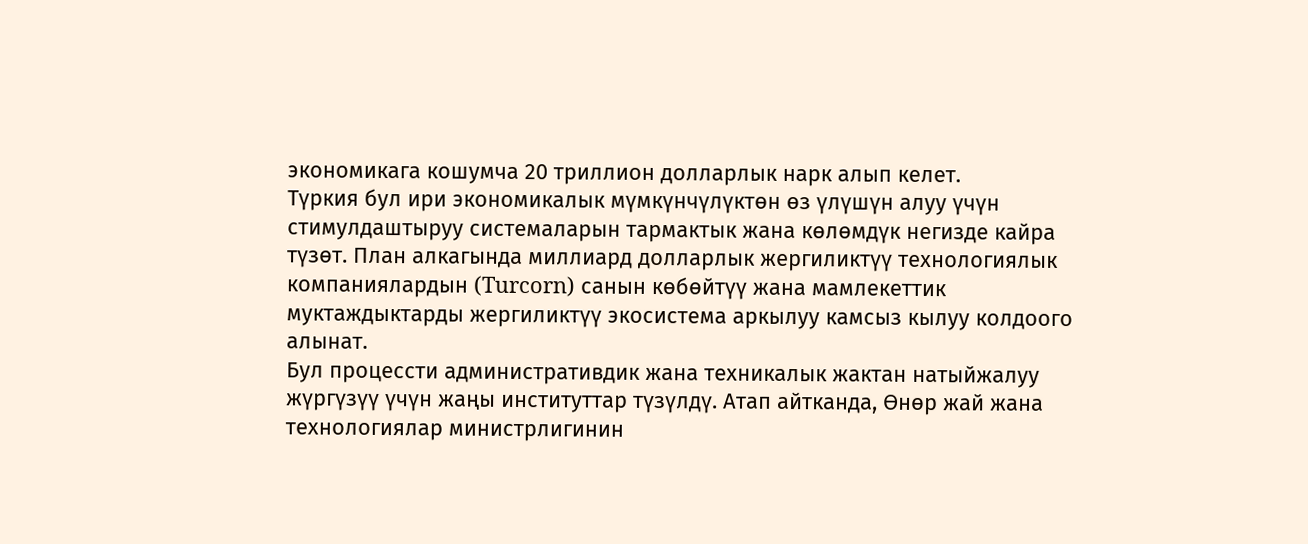экономикага кошумча 20 триллион долларлык нарк алып келет.
Түркия бул ири экономикалык мүмкүнчүлүктөн өз үлүшүн алуу үчүн стимулдаштыруу системаларын тармактык жана көлөмдүк негизде кайра түзөт. План алкагында миллиард долларлык жергиликтүү технологиялык компаниялардын (Turcorn) санын көбөйтүү жана мамлекеттик муктаждыктарды жергиликтүү экосистема аркылуу камсыз кылуу колдоого алынат.
Бул процессти административдик жана техникалык жактан натыйжалуу жүргүзүү үчүн жаңы институттар түзүлдү. Атап айтканда, Өнөр жай жана технологиялар министрлигинин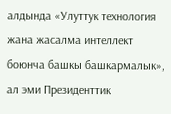алдында «Улуттук технология жана жасалма интеллект боюнча башкы башкармалык», ал эми Президенттик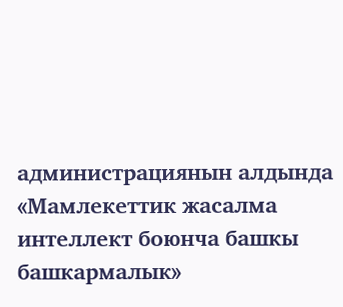администрациянын алдында «Мамлекеттик жасалма интеллект боюнча башкы башкармалык»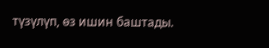түзүлүп, өз ишин баштады.